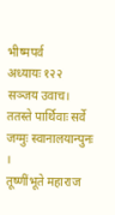भीष्मपर्व
अध्यायः १२२
सञ्जय उवाच।
ततस्ते पार्थिवाः सर्वे जग्मुः स्वानालयान्पुनः ।
तूष्णींभूते महाराज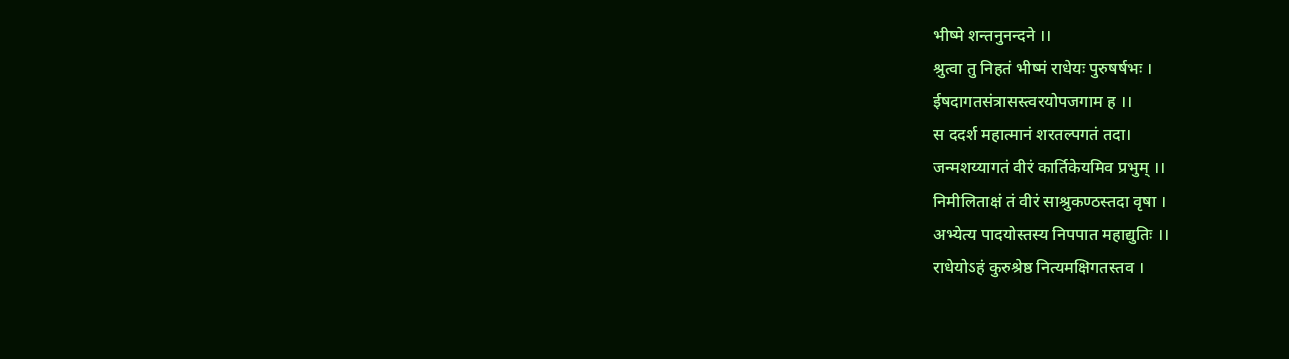भीष्मे शन्तनुनन्दने ।।
श्रुत्वा तु निहतं भीष्मं राधेयः पुरुषर्षभः ।
ईषदागतसंत्रासस्त्वरयोपजगाम ह ।।
स ददर्श महात्मानं शरतल्पगतं तदा।
जन्मशय्यागतं वीरं कार्तिकेयमिव प्रभुम् ।।
निमीलिताक्षं तं वीरं साश्रुकण्ठस्तदा वृषा ।
अभ्येत्य पादयोस्तस्य निपपात महाद्युतिः ।।
राधेयोऽहं कुरुश्रेष्ठ नित्यमक्षिगतस्तव ।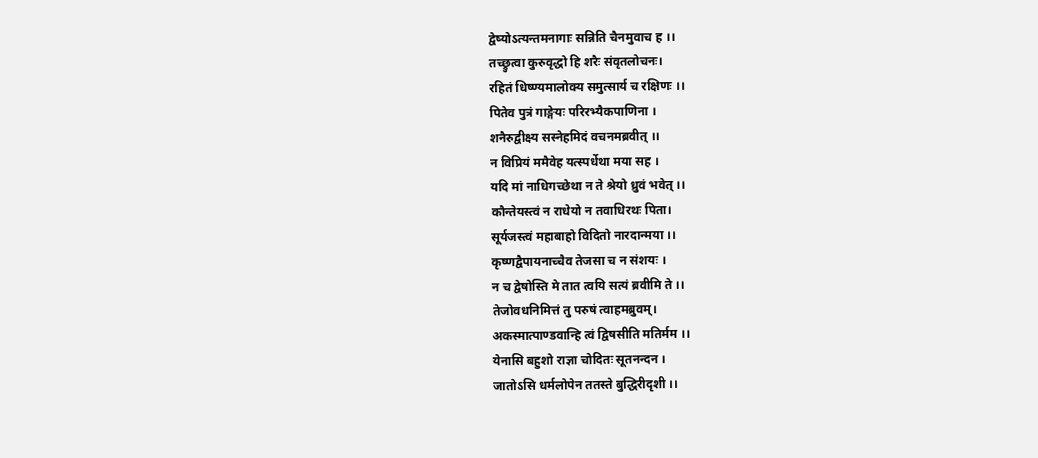द्वेष्योऽत्यन्तमनागाः सन्निति चैनमुवाच ह ।।
तच्छ्रुत्वा कुरुवृद्धो हि शरैः संवृतलोचनः।
रहितं धिष्ण्यमालोक्य समुत्सार्य च रक्षिणः ।।
पितेव पुत्रं गाङ्गेयः परिरभ्यैकपाणिना ।
शनैरुद्वीक्ष्य सस्नेहमिदं वचनमब्रवीत् ।।
न विप्रियं ममैवेह यत्स्पर्धेथा मया सह ।
यदि मां नाधिगच्छेथा न ते श्रेयो ध्रुवं भवेत् ।।
कौन्तेयस्त्वं न राधेयो न तवाधिरथः पिता।
सूर्यजस्त्वं महाबाहो विदितो नारदान्मया ।।
कृष्णद्वैपायनाच्चैव तेजसा च न संशयः ।
न च द्वेषोस्ति मे तात त्वयि सत्यं ब्रवीमि ते ।।
तेजोवधनिमित्तं तु परुषं त्वाहमब्रुवम्।
अकस्मात्पाण्डवान्हि त्वं द्विषसीति मतिर्मम ।।
येनासि बहुशो राज्ञा चोदितः सूतनन्दन ।
जातोऽसि धर्मलोपेन ततस्ते बुद्धिरीदृशी ।।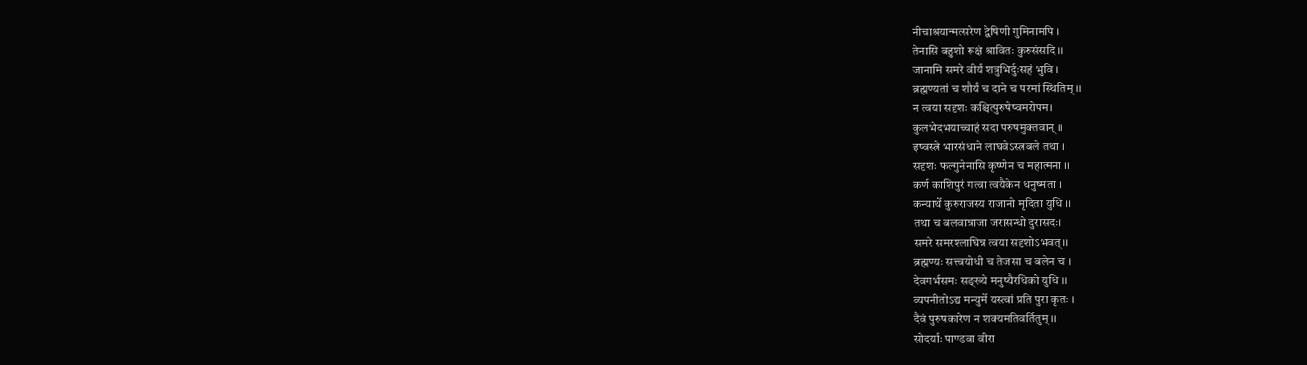नीचाश्रयान्मत्सरेण द्वेषिणी गुमिनामपि ।
तेनासि बहुशो रूक्षं श्रावितः कुरुसंसदि ।।
जानामि समरे वीर्यं शत्रुभिर्दुःसहं भुवि ।
ब्रह्मण्यतां च शौर्यं च दाने च परमां स्थितिम् ।।
न त्वया सदृशः कश्चित्पुरुषेष्वमरोपम।
कुलभेदभयाच्चाहं सदा परुषमुक्तवान् ।।
इष्वस्त्रे भारसंधाने लाघवेऽस्त्रबले तथा ।
सदृशः फल्गुनेनासि कृष्णेन च महात्मना ।।
कर्ण काशिपुरं गत्वा त्वयैकेन धनुष्मता ।
कन्यार्थे कुरुराजस्य राजानो मृदिता युधि ।।
तथा च बलवान्राजा जरासन्धो दुरासदः।
समरे समरश्लाघिन्न त्वया सदृशोऽभवत्।।
ब्रह्मण्यः सत्त्वयोधी च तेजसा च बलेन च ।
देवगर्भसमः सङ्ख्ये मनुष्यैरधिको युधि ।।
व्यपनीतोऽद्य मन्युर्मे यस्त्वां प्रति पुरा कृतः ।
दैवं पुरुषकारेण न शक्यमतिवर्तितुम् ।।
सोदर्याः पाण्डवा वीरा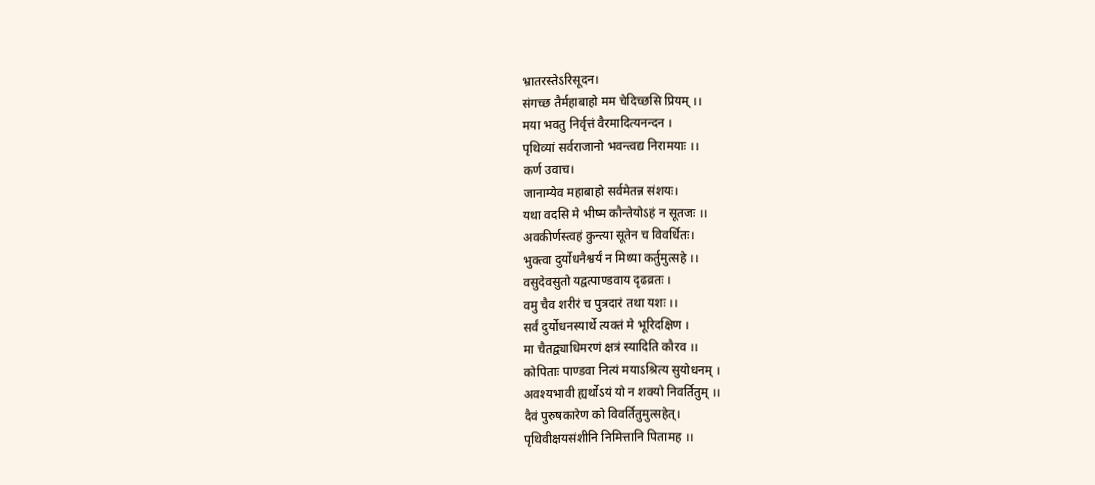भ्रातरस्तेऽरिसूदन।
संगच्छ तैर्महाबाहो मम चेदिच्छसि प्रियम् ।।
मया भवतु निर्वृत्तं वैरमादित्यनन्दन ।
पृथिव्यां सर्वराजानो भवन्त्वद्य निरामयाः ।।
कर्ण उवाच।
जानाम्येव महाबाहो सर्वमेतन्न संशयः।
यथा वदसि मे भीष्म कौन्तेयोऽहं न सूतजः ।।
अवकीर्णस्त्वहं कुन्त्या सूतेन च विवर्धितः।
भुक्त्वा दुर्योधनैश्वर्यं न मिथ्या कर्तुमुत्सहे ।।
वसुदेवसुतो यद्वत्पाण्डवाय दृढव्रतः ।
वमु चैव शरीरं च पुत्रदारं तथा यशः ।।
सर्वं दुर्योधनस्यार्थे त्यक्तं मे भूरिदक्षिण ।
मा चैतद्व्याधिमरणं क्षत्रं स्यादिति कौरव ।।
कोपिताः पाण्डवा नित्यं मयाऽश्रित्य सुयोधनम् ।
अवश्यभावी ह्यर्थोऽयं यो न शक्यो निवर्तितुम् ।।
दैवं पुरुषकारेण को विवर्तितुमुत्सहेत्।
पृथिवीक्षयसंशीनि निमित्तानि पितामह ।।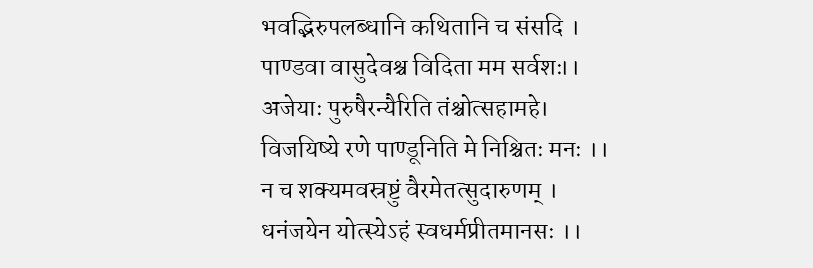भवद्भिरुपलब्धानि कथितानि च संसदि ।
पाण्डवा वासुदेवश्च विदिता मम सर्वशः।।
अजेयाः पुरुषैरन्यैरिति तंश्चोत्सहामहे।
विजयिष्ये रणे पाण्डूनिति मे निश्चितः मनः ।।
न च शक्यमवस्रष्टुं वैरमेतत्सुदारुणम् ।
धनंजयेन योत्स्येऽहं स्वधर्मप्रीतमानसः ।।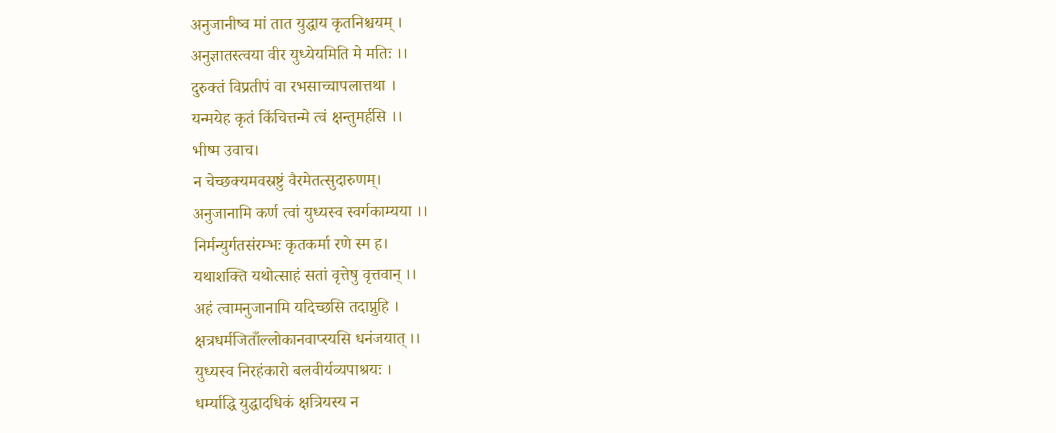अनुजानीष्व मां तात युद्धाय कृतनिश्चयम् ।
अनुज्ञातस्त्वया वीर युध्येयमिति मे मतिः ।।
दुरुक्तं विप्रतीपं वा रभसाच्चापलात्तथा ।
यन्मयेह कृतं किंचित्तन्मे त्वं क्षन्तुमर्हसि ।।
भीष्म उवाच।
न चेच्छक्यमवस्रष्टुं वैरमेतत्सुदारुणम्।
अनुजानामि कर्ण त्वां युध्यस्व स्वर्गकाम्यया ।।
निर्मन्युर्गतसंरम्भः कृतकर्मा रणे स्म ह।
यथाशक्ति यथोत्साहं सतां वृत्तेषु वृत्तवान् ।।
अहं त्वामनुजानामि यदिच्छसि तदाप्नुहि ।
क्षत्रधर्मजिताँल्लोकानवाप्स्यसि धनंजयात् ।।
युध्यस्व निरहंकारो बलवीर्यव्यपाश्रयः ।
धर्म्याद्धि युद्धादधिकं क्षत्रियस्य न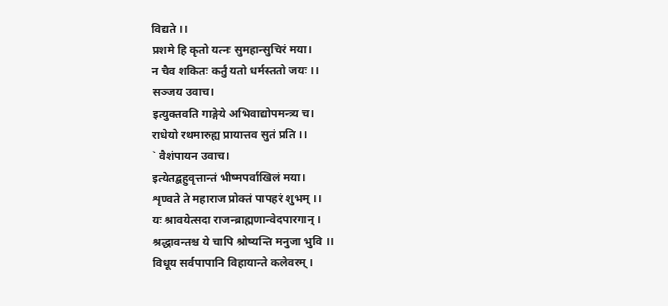विद्यते ।।
प्रशमे हि कृतो यत्नः सुमहान्सुचिरं मया।
न चैव शकितः कर्तुं यतो धर्मस्ततो जयः ।।
सञ्जय उवाच।
इत्युक्तवति गाङ्गेये अभिवाद्योपमन्त्र्य च।
राधेयो रथमारुह्य प्रायात्तव सुतं प्रति ।।
` वैशंपायन उवाच।
इत्येतद्बहुवृत्तान्तं भीष्मपर्वाखिलं मया।
शृण्वते ते महाराज प्रोक्तं पापहरं शुभम् ।।
यः श्रावयेत्सदा राजन्ब्राह्मणान्वेदपारगान् ।
श्रद्धावन्तश्च ये चापि श्रोष्यन्ति मनुजा भुवि ।।
विधूय सर्वपापानि विहायान्ते कलेवरम् ।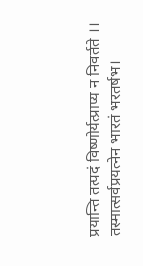प्रयान्ति तत्पदं विष्णोर्यत्प्राप्य न निवर्तते ।।
तस्मात्सर्वप्रयत्नेन भारतं भरतर्षभ।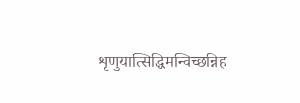शृणुयात्सिद्धिमन्विच्छन्निह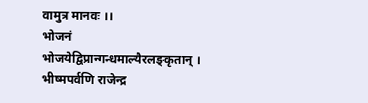वामुत्र मानवः ।।
भोजनं भोजयेद्विप्रान्गन्धमाल्यैरलङ्कृतान् ।
भीष्मपर्वणि राजेन्द्र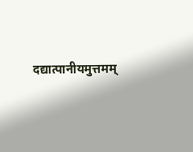दद्यात्पानीयमुत्तमम्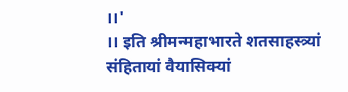।।'
।। इति श्रीमन्महाभारते शतसाहस्त्र्यां संहितायां वैयासिक्यां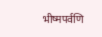भीष्मपर्वणि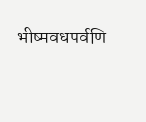भीष्मवधपर्वणि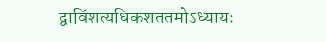द्वाविंशत्यधिकशततमोऽध्यायः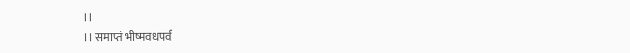।।
।। समाप्तं भीष्मवधपर्व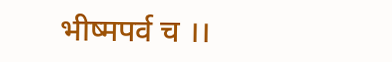भीष्मपर्व च ।।